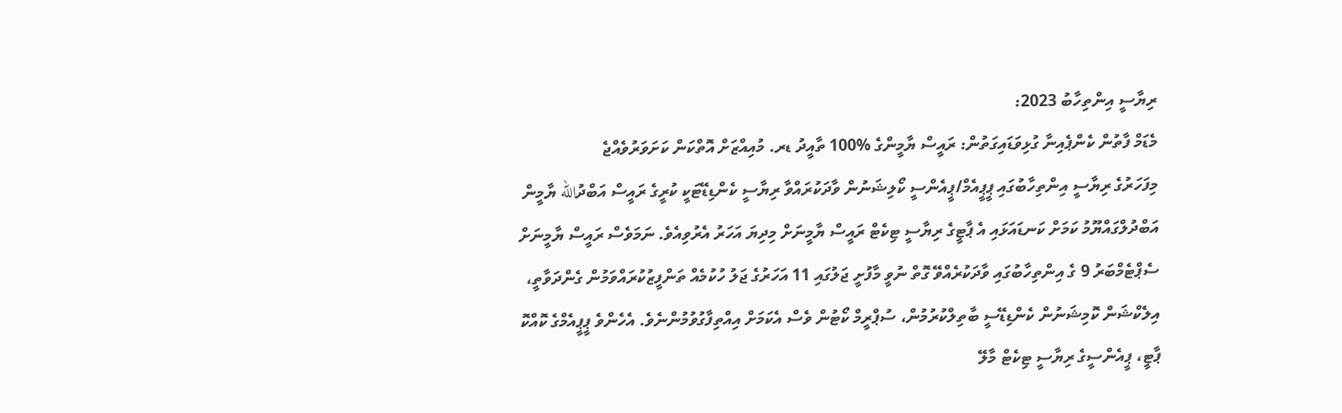ރިޔާސީ އިންތިހާބު 2023:
މެޑަމް ފާތުން ކެންޕެއިނާ ގުޅިވަޑައިގަތުން: ރައީސް ޔާމީންގެ %100 ތާއީދު ޑރ. މުއިއްޒަށް އޮތްކަން ކަށަވަރުވެއްޖެ
މިފަހަރުގެ ރިޔާސީ އިންތިހާބުގައި ޕީޕީއެމް/ޕީއެންސީ ކޯލިޝަނުން ވާދަކުރައްވާ ރިޔާސީ ކެންޑިޑޭޓަކީ ކުރީގެ ރައީސް އަބްދުالله ޔާމީން އަބްދުލްގައްޔޫމު ކަމަށް ކަނޑައަޅައި އެ ޕާޓީގެ ރިޔާސީ ޓިކެޓް ރައީސް ޔާމީނަށް މިދިޔަ އަހަރު އެރުވިއެވެ. ނަމަވެސް ރައީސް ޔާމީނަށް ސެޕްޓެމްބަރު 9 ގެ އިންތިހާބުގައި ވާދަކުރެއްވޭ ގޮތް ނުވީ މާފުށީ ޖަލުގައި 11 އަހަރުގެ ޖަލު ހުކުމެއް ތަންފީޒުކުރައްވަމުން ގެންދަވާތީ، އިލެކްޝަން ކޮމިޝަނުން ކެންޑިޑޭސީ ބާތިލްކުރުމުން، ސުޕްރީމް ކޯޓުން ވެސް އެކަމަށް އިއްތިފާގުވުމުންނެވެ. އެހެންވެ ޕީޕީއެމްގެ ކޮއްކޮ ޕާޓީ، ޕީއެންސީގެ ރިޔާސީ ޓިކެޓް މާލޭ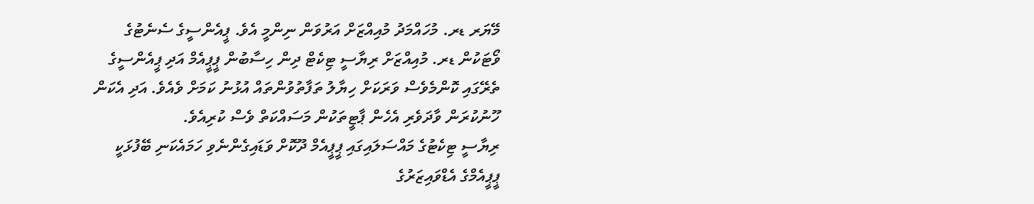މޭޔަރ ޑރ. މުހައްމަދު މުއިއްޒަށް އަރުވަން ނިންމީ އެވެ. ޕީއެންސީގެ ސެނެޓުގެ ވޯޓަކުން ޑރ. މުއިއްޒަށް ރިޔާސީ ޓިކެޓް ދިން ހިސާބުން ޕީޕީއެމް އަދި ޕީއެންސީގެ ތެރޭގައި ކޮންމެވެސް ވަރަކަށް ހިޔާލު ތަފާތުވުންތައް އުޅުނު ކަމަށް ވެއެވެ. އަދި އެކަން ހޫނުކުރަން ވާދަވެރި އެހެން ޕާޓީތަކުން މަސައްކަތް ވެސް ކުރިއެވެ.
ރިޔާސީ ޓިކެޓުގެ މައްސަލައިގައި ޕީޕީއެމް ދޫކޮށް ވަޑައިގެންނެވި ހަމައެކަނި ބޭފުޅަކީ ޕީޕީއެމްގެ އެޑްވައިޒަރުގެ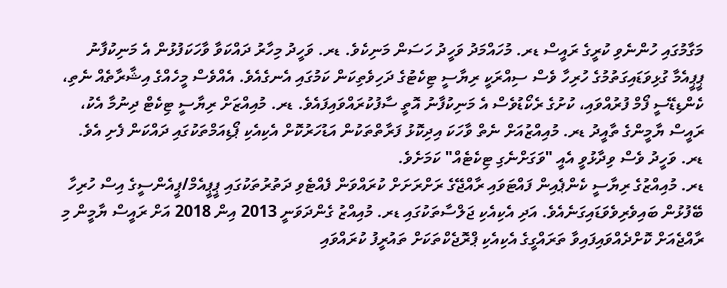މަގާމުގައި ހުންނެވި ކުރީގެ ރައީސް ޑރ. މުހައްމަދު ވަހީދު ހަސަން މަނިކެވެ. ޑރ. ވަހީދު މިހާރު ދައްކަވާ ވާހަކަފުޅުން އެ މަނިކުފާނު ޕީޕީއެމާ ގުޅިވަޑައިގަތުމުގެ ހުރިހާ ވެސް ސިއްރަކީ ރިޔާސީ ޓިކެޓުގެ ދަހިވެތިކަން ކަމުގައި އެނގެއެވެ. އެއްވެސް މީހެއްގެ އިޝާރާތެއް ނެތި، ކެންޑިޑޭސީ ފޯމް ފުރުއްވައި، ކުށުގެ ރެކޯޑުވެސް އެ މަނިކުފާނު އޮތީ ސާފުކުރައްވައިފައެވެ. ޑރ. މުއިއްޒަށް ރިޔާސީ ޓިކެޓް ދިނުމާ އެކު، ރައީސް ޔާމީންގެ ތާއީދު ޑރ. މުއިއްޒުއަށް ނެތް ވާހަކަ އިދިކޮޅު ފަރާތްތަކުން އަޑުހަރުކޮށް އެކިއެކި ޕޯޑިއަމްތަކުގައި ދައްކަން ފެށި އެވެ. ޑރ. ވަހީދު ވެސް ވިދާޅުވީ އެއީ "ވަގަށްނެގި ޓިކެޓެއް" ކަމަށެވެ.
ޑރ. މުއިއްޒުގެ ރިޔާސީ ކެންޕެއިން ފައްޓަވައި ރާއްޖޭގެ ރަށްރަށަށް ކުރައްވަން ފެއްޓެވި ދަތުރުތަކުގައި ޕީޕީއެމް/ޕީއެންސީގެ އިސް ހުރިހާ ބޭފުޅުން ބައިވެރިވެވަޑައިގަނެއެވެ. އަދި އެކިއެކި ޖަލްސާތަކުގައި ޑރ. މުއިއްޒު ގެންދަވަނީ 2013 އިން 2018 އަށް ރައީސް ޔާމީން މި ރާއްޖެއަށް ކޮށްދެއްވައިފައިވާ ތަރައްގީގެ އެކިއެކި ޕްރޮޖެކްތަކަށް ތައުރީފު ކުރައްވައި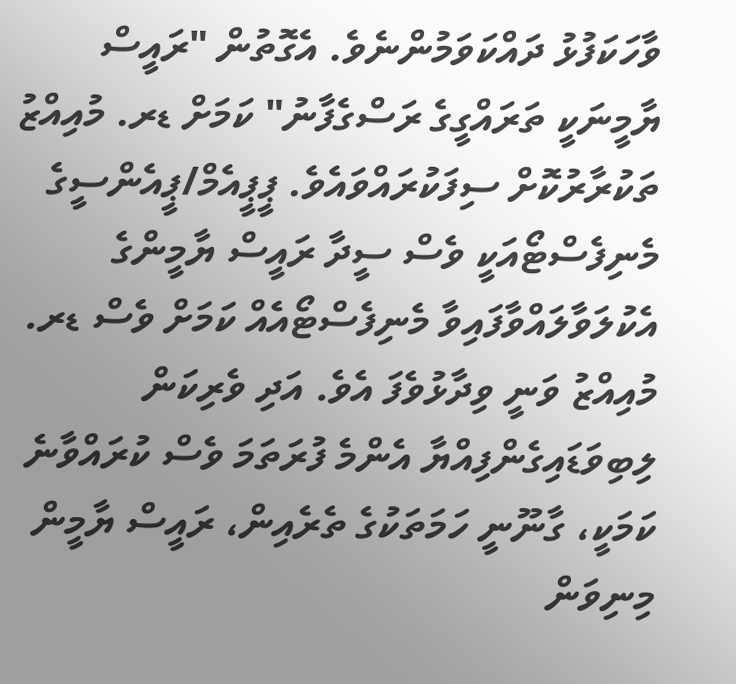ވާހަކަފުޅު ދައްކަވަމުންނެވެ. އެގޮތުން "ރައީސް ޔާމީނަކީ ތަރައްގީގެ ރަސްގެފާނު" ކަމަށް ޑރ. މުއިއްޒު ތަކުރާރުކޮށް ސިފަކުރައްވައެވެ. ޕީޕީއެމް/ޕީއެންސީގެ މެނިފެސްޓޯއަކީ ވެސް ސީދާ ރައީސް ޔާމީންގެ އެކުލަވާލައްވާފައިވާ މެނިފެސްޓޯއެއް ކަމަށް ވެސް ޑރ. މުއިއްޒު ވަނީ ވިދާޅުވެފަ އެވެ. އަދި ވެރިކަން ލިބިވަޑައިގެންފިއްޔާ އެންމެ ފުރަތަމަ ވެސް ކުރައްވާނެ ކަމަކީ، ގާނޫނީ ހަމަތަކުގެ ތެރެއިން، ރައީސް ޔާމީން މިނިވަން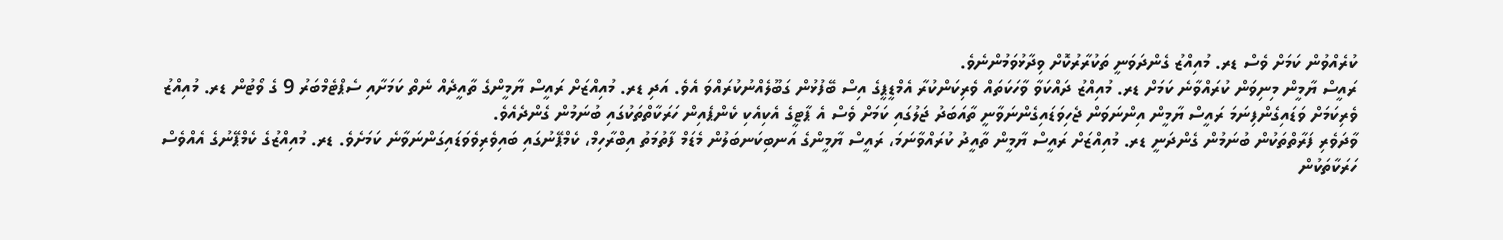ކުރެއްވުން ކަމަށް ވެސް ޑރ. މުއިއްޒު ގެންދަވަނީ ތަކުރާރުކޮށް ވިދާޅުވަމުންނެވެ.
ރައީސް ޔާމީން މިނިވަން ކުރައްވާނެ ކަމަށް ޑރ. މުއިއްޒު ދައްކަވާ ވާހަކަތައް ވެރިކަންކުރާ އެމްޑީޕީގެ އިސް ބޭފުޅުން ގަބޫލެއްނުކުރައްވަ އެވެ. އަދި ޑރ. މުއިއްޒަށް ރައީސް ޔާމީންގެ ތާއީދެއް ނެތް ކަމަށާއި ސެޕްޓެމްބަރު 9 ގެ ވޯޓުން ޑރ. މުއިއްޒު ވެރިކަމަށް ވަޑައިގެންފިނަމަ ރައީސް ޔާމީން އިންނަވަން ޖެހިވަޑައިގެންނަވާނީ ތާއަބަދު ޖަލުގައި ކަމަށް ވެސް އެ ޕާޓީގެ އެކިއެކި ކެންޕެއިން ހަރަކާތްތަކުގައި ބުނަމުން ގެންދެއެވެ.
ވާދަވެރި ފަރާތްތަކުން ބުނަމުން ގެންދަނީ ޑރ. މުއިއްޒަށް ރައީސް ޔާމީން ތާއީދު ކުރައްވާނަމަ، ރައީސް ޔާމީންގެ އަނބިކަނބަލުން މެޑަމް ފާތުމަތު އިބްރާހިމް، ކެމްޕޭނުގައި ބައިވެރިވެވަޑައިގަންނަވާނެ ކަމަށެވެ. ޑރ. މުއިއްޒުގެ ކެމްޕޭނުގެ އެއްވެސް ހަރަކާތަކުން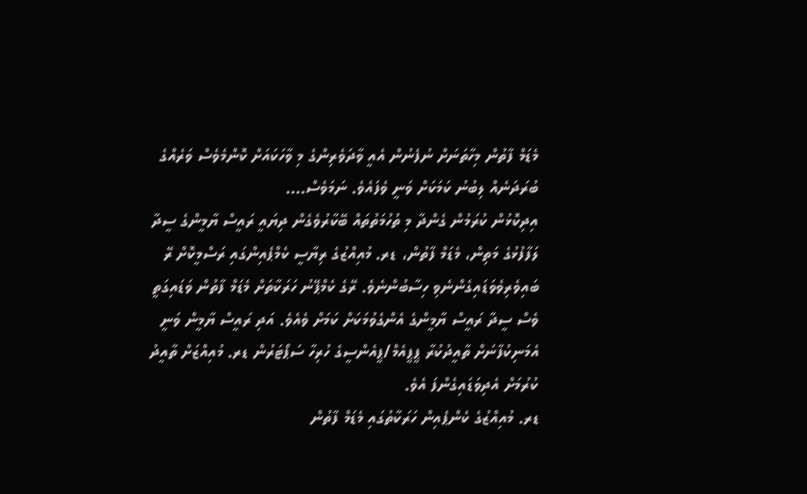މެޑަމް ފާތުން މިހާތަނަށް ނުފެނުން އެއީ ވާދަވެރިންގެ މި ވާހަކައަށް ކޮންމެވެސް ވަރެއްގެ ބުރަދަނެއް ލިބުނު ކަމަކަށް ވަނީ ވެފައެވެ. ނަމަވެސް….
އިދިކޮޅުން ކުރަމުން ގެންދާ މި ތުހުމަތުތައް ބޭކާރުވެގެން ދިޔައީ ރައީސް ޔާމީންގެ ސީދާ ލަފާފުޅުގެ މަތިން، މެޑަމް ފާތުން، ޑރ. މުއިއްޒުގެ ރިޔާސީ ކެމްޕެއިންގައި ރަސްމީކޮށް ރޭ ބައިވެރިވެވަޑައިގެންނެވި ހިސާބުންނެވެ. ރޭގެ ކެމްޕޭނު ހަރަކާތަށް މެޑަމް ފާތުން ވަޑައިގަތީ ވެސް ސީދާ ރައީސް ޔާމީންގެ އެންގެވުމަކަށް ކަމަށް ވެއެވެ. އަދި ރައީސް ޔާމީން ވަނީ އެމަނިކުފާނަށް ތާއީދުކުރާ ޕީޕީއެމް/ޕީއެންސީގެ ހުރިހާ ސަޕޯޓަރުން ޑރ. މުއިއްޒަށް ތާއީދު ކުރުމަށް އެދިވަޑައިގެންފަ އެވެ.
ޑރ. މުއިއްޒުގެ ކެންޕެއިން ހަރަކާތުގައި މެޑަމް ފާތުން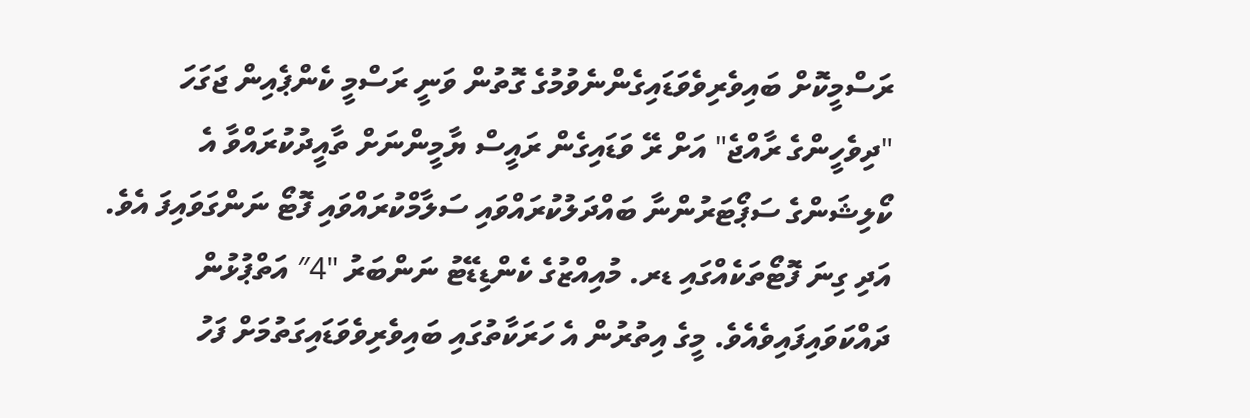ރަސްމީކޮށް ބައިވެރިވެވަޑައިގެންނެވުމުގެ ގޮތުން ވަނީ ރަސްމީ ކެންޕެއިން ޖަގަހަ "ދިވެހީންގެ ރާއްޖެ" އަށް ރޭ ވަޑައިގެން ރައީސް ޔާމީންނަށް ތާއީދުކުރައްވާ އެ ކޯލިޝަންގެ ސަޕޯޓަރުންނާ ބައްދަލުކުރައްވައި ސަލާމްކުރައްވައި ފޮޓޯ ނަންގަވައިފަ އެވެ. އަދި ގިނަ ފޮޓޯތަކެއްގައި ޑރ. މުއިއްޒުގެ ކެންޑިޑޭޓު ނަންބަރު "4″ އަތްޕުޅުން ދައްކަވައިފައިވެއެވެ. މީގެ އިތުރުން އެ ހަރަކާތުގައި ބައިވެރިވެވަޑައިގަތުމަށް ފަހު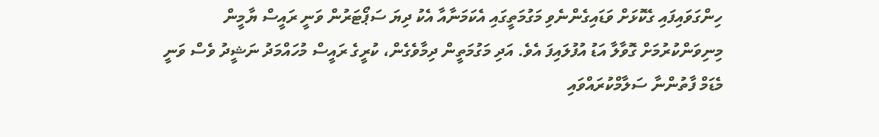ހިންގަވައިފައި ގެކޮޅަށް ވަޑައިގެންނެވި މަގުމަތީގައި އެކަމަނާއާ އެކު ދިޔަ ސަޕޯޓަރުން ވަނީ ރައީސް ޔާމީން މިނިވަންކުރުމަށް ގޮވާލާ އަޑު އުފުލައިފަ އެވެ. އަދި މަގުމަތީން ދިމާވެގެން، ކުރީގެ ރައީސް މުހައްމަދު ނަޝީދު ވެސް ވަނީ މެޑަމް ފާތުންނާ ސަލާމްކުރައްވައި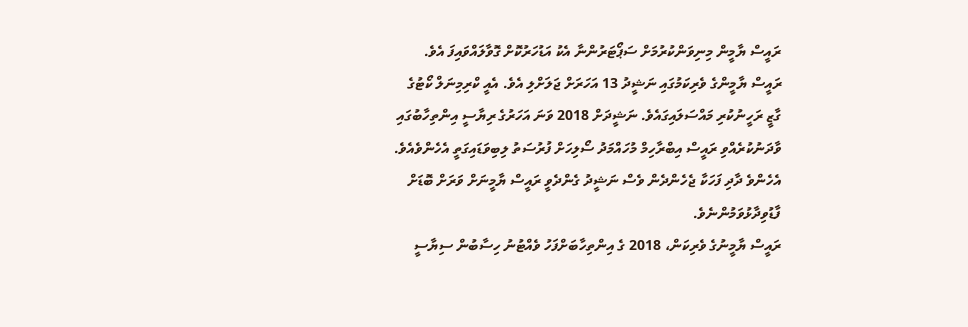ރައީސް ޔާމީން މިނިވަންކުރުމަށް ސަޕޯޓަރުންނާ އެކު އަޑުހަރުކޮށް ގޮވާލައްވައިފަ އެވެ.
ރައީސް ޔާމީންގެ ވެރިކަމުގައި ނަޝީދު 13 އަހަރަށް ޖަލަށްލި އެވެ. އެއީ ކްރިމިނަލް ކޯޓުގެ ގާޒީ ރަހީނުކުރި މައްސަލައިގައެވެ. ނަޝީދަށް 2018 ވަނަ އަހަރުގެ ރިޔާސީ އިންތިހާބުގައި ވާދަނުކުރެއްވި ރައީސް އިބްރާހިމް މުހައްމަދު ސޯލިހަށް ފުރުސަތު ލިބިވަޑައިގަތީ އެހެންވެއެވެ. އެހެންވެ ދާދި ފަހަކާ ޖެހެންދެން ވެސް ނަޝީދު ގެންދެވީ ރައީސް ޔާމީނަށް ވަރަށް ބޮޑަށް ފާޑުވިދާޅުވަމުންނެވެ.
ރައީސް ޔާމީނުގެ ވެރިކަން، 2018 ގެ އިންތިހާބަށްފަހު ވެއްޓުނު ހިސާބުން ސިޔާސީ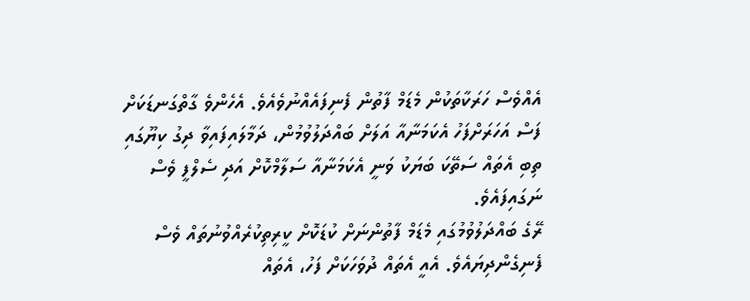އެއްވެސް ހަރަކާތަކުން މެޑަމް ފާތުން ފެނިފައެއްނުވެއެވެ. އެހެންވެ ގާތްގަނޑަކަށް ފަސް އަހަރަށްފަހު އެކަމަނާއާ އަލަށް ބައްދަލުވުމުން، ދަމާލައިފައިވާ ދިގު ކިޔޫގައި ތިބި އެތައް ސަތޭކަ ބަޔަކު ވަނީ އެކަމަނާއާ ސަލާމްކޮށް އަދި ސެލްފީ ވެސް ނަގައިފައެވެ.
ރޭގެ ބައްދަލުވުމުގައި މެޑަމް ފާތުންނަށް ކުޑަކޮށް ކީރިތިކުރެއްވުނުތައް ވެސް ފެނިގެންދިޔައެވެ. އެއީ އެތައް ދުވަހަކަށް ފަހު، އެތައް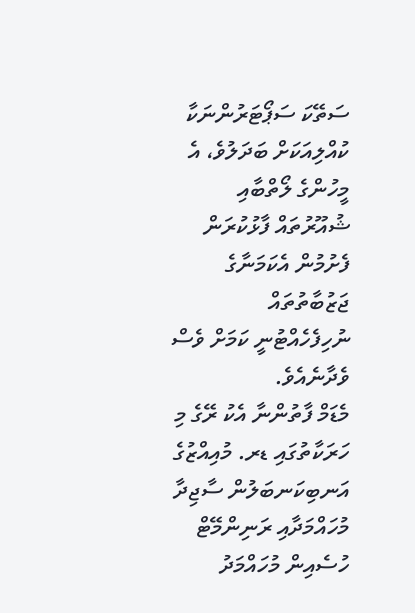ސަތޭކަ ސަޕޯޓަރުންނަކާ ކުއްލިއަކަށް ބަދަލުވެ، އެ މީހުންގެ ލޯތްބާއި ޝުއޫރުތައް ފާޅުކުރަން ފެށުމުން އެކަމަނާގެ ޖަޒުބާތުތައް ނުހިފެހެއްޓުނީ ކަމަށް ވެސް ވެދާނެއެވެ.
މެޑަމް ފާތުންނާ އެކު ރޭގެ މި ހަރަކާތުގައި ޑރ. މުއިއްޒުގެ އަނބިކަނބަލުން ސާޖިދާ މުހައްމަދާއި ރަނިންމޭޓް ހުސެއިން މުހައްމަދު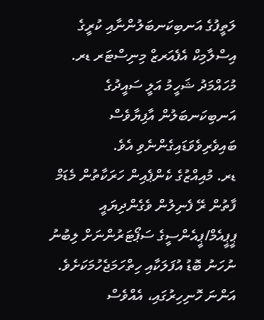ލަތީފުގެ އަނބިކަނބަލުންނާއި ކުރީގެ އިސްލާމިކް އެފެއަރޒް މިނިސްޓަރ ޑރ. މުހައްމަދު ޝަހީމު އަލީ ސައީދުގެ އަނބިކަނބަލުން އާފިޔާވެސް ބައިވެރިވެވަޑައިގެންނެވި އެވެ.
ޑރ. މުއިއްޒުގެ ކެންޕެއިން ހަރަކާތުން މެޑަމް ފާތުން ރޭ ފެނިލުން ވެގެންދިޔައީ ޕީޕީއެމް/ޕީއެންސީގެ ސަޕޯޓަރުންނަށް ލިބުނު ނުހަނު ބޮޑު އުފަލަކާއި ހިތްހަމަޖެހުމަކަށެވެ. އަންނަ ހޮނިހިރުގައި، އެއްވެސް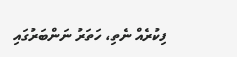ފިކުރެއް ނެތި، ހަތަރު ނަންބަރުގައި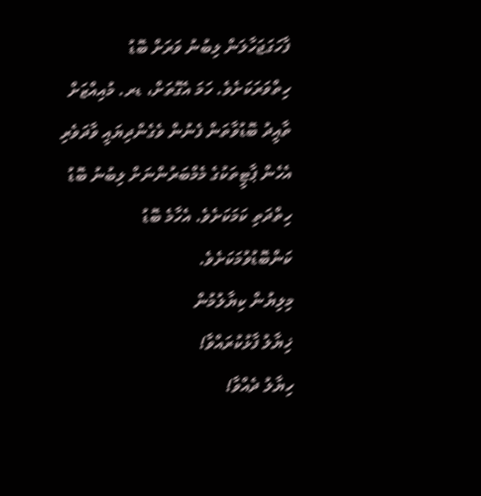ފާހަގަޖަހާލަން ލިބުނު ވަރަށް ބޮޑު ހިތްވަރަކަށެވެ. ހަމަ އެގޮތަށް، ޑރ. މުއިއްޒަށް ތާއީދު ބޮޑުވާތަން ފެނުން ވެގެންދިޔައީ ވާދަވެރި އެހެން ޕާޓީތަކުގެ މެމްބަރުންނަށް ލިބުނު ބޮޑު ހިތްދަތި ކަމަކަށެވެ. އެހާމެ ބޮޑު ކަންބޮޑުވުމަކަށެވެ.
މިލިޔުން ކިޔާލުމުން
ޚިޔާލު ފާޅުކުރައްވާ!
ހިޔާލު ދެއްވާ!